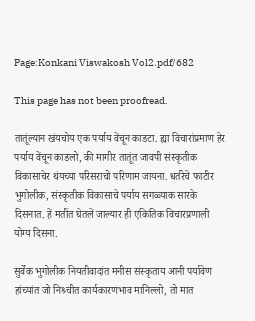Page:Konkani Viswakosh Vol2.pdf/682

This page has not been proofread.

तातूंल्यान खंयचोय एक पर्याय वेंचून काडटा. ह्या विचारांप्रमाण हेर पर्याय वेंचून काडलो, की मागीर तातूंत जावपी संस्कृतीक विकासाचेर थंयच्या परिसराचो परिणाम जायना. धर्तरेचे फाटीर भुगोलीक, संस्कृतीक विकासाचे पर्याय सगळ्याक सारके दिसनात. हें मतींत घेतलें जाल्यार ही एकितिक विचारप्रणाली योग्य दिसना.

सुर्वेक भुगोलीक नियतीवादांत मनीस संस्कृताय आनी पर्यावेण हांच्यांत जो निश्र्चीत कार्यकारणभाव मानिल्लो, तो मात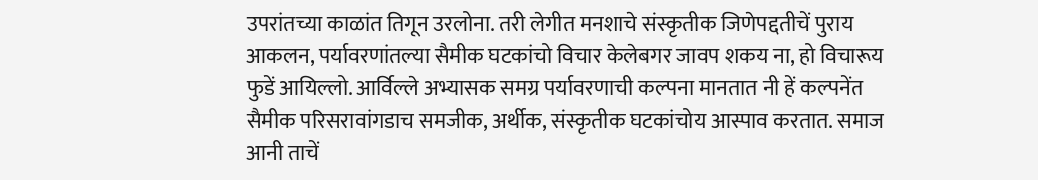उपरांतच्या काळांत तिगून उरलोना. तरी लेगीत मनशाचे संस्कृतीक जिणेपद्दतीचें पुराय आकलन, पर्यावरणांतल्या सैमीक घटकांचो विचार केलेबगर जावप शकय ना, हो विचारूय फुडें आयिल्लो. आर्विल्ले अभ्यासक समग्र पर्यावरणाची कल्पना मानतात नी हें कल्पनेंत सैमीक परिसरावांगडाच समजीक, अर्थीक, संस्कृतीक घटकांचोय आस्पाव करतात. समाज आनी ताचें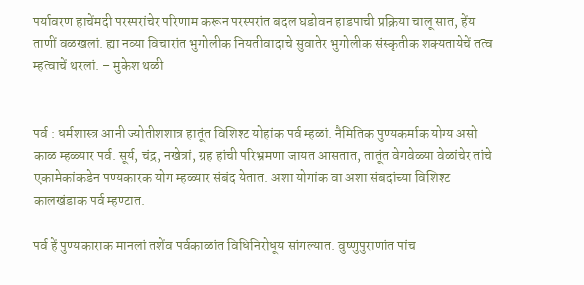पर्यावरण हाचेंमदी परस्परांचेर परिणाम करून परस्परांत बदल घडोवन हाडपाची प्रक्रिया चालू सात, हेंय ताणीं वळखलां. ह्या नव्या विचारांत भुगोलीक नियतीवादाचे सुवातेर भुगोलीक संस्कृतीक शक्यतायेचें तत्व म्हत्वाचें थरलां. – मुकेश थळी


पर्व : धर्मशास्त्र आनी ज्योतीशशात्र हातूंत विशिश्ट योहांक पर्व म्हळां. नैमितिक पुण्यकर्माक योग्य असो काळ म्हळ्यार पर्व. सूर्य, चंद्र, नखेत्रां, ग्रह हांची परिभ्रमणा जायत आसतात, तातूंत वेगवेळ्या वेळांचेर तांचे एकामेकांकडेन पण्यकारक योग म्हळ्यार संबंद येतात. अशा योगांक वा अशा संबदांच्या विशिश्ट कालखंडाक पर्व म्हण्टात.

पर्व हें पुण्यकाराक मानलां तशेंव पर्वकाळांत विधिनिरोधूय सांगल्यात. वुष्णुपुराणांत पांच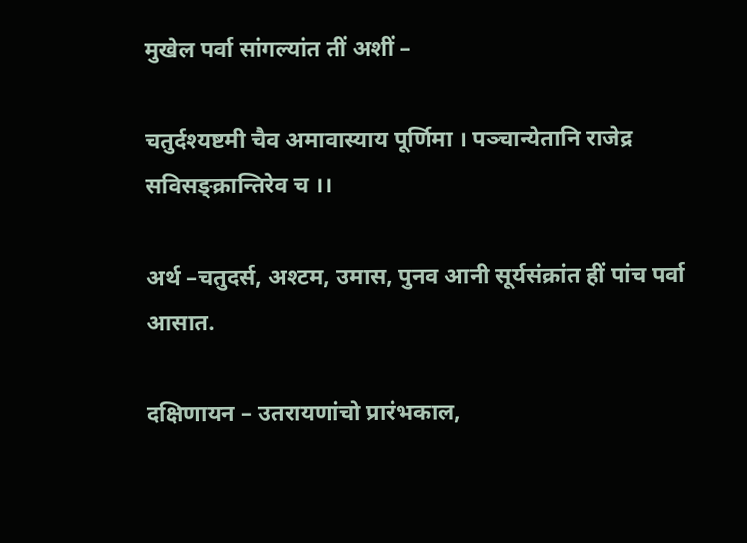मुखेल पर्वा सांगल्यांत तीं अशीं –

चतुर्दश्यष्टमी चैव अमावास्याय पूर्णिमा । पञ्चान्येतानि राजेद्र सविसङ्क्रान्तिरेव च ।।

अर्थ –चतुदर्स, अश्टम, उमास, पुनव आनी सूर्यसंक्रांत हीं पांच पर्वा आसात.

दक्षिणायन – उतरायणांचो प्रारंभकाल,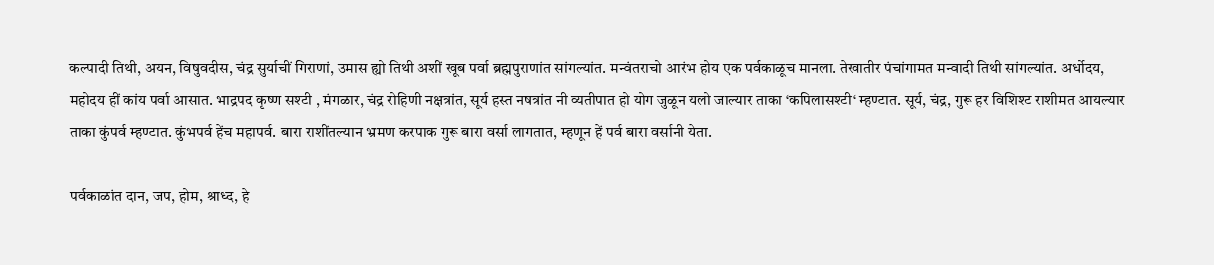कल्पादी तिथी, अयन, विषुवदीस, चंद्र सुर्याचीं गिराणां, उमास ह्यो तिथी अशीं खूब पर्वा ब्रह्मपुराणांत सांगल्यांत. मन्वंतराचो आरंभ होय एक पर्वकाळूच मानला. तेखातीर पंचांगामत मन्वादी तिथी सांगल्यांत. अर्धोदय, महोदय हीं कांय पर्वा आसात. भाद्रपद कृष्ण सश्टी , मंगळार, चंद्र रोहिणी नक्षत्रांत, सूर्य हस्त नषत्रांत नी व्यतीपात हो योग जुळून यलो जाल्यार ताका ‘कपिलासश्टी‘ म्हण्टात. सूर्य, चंद्र, गुरू हर विशिश्ट राशीमत आयल्यार ताका कुंपर्व म्हण्टात. कुंभपर्व हेंच महापर्व. बारा राशींतल्यान भ्रमण करपाक गुरू बारा वर्सा लागतात, म्हणून हें पर्व बारा वर्सानी येता.

पर्वकाळांत दान, जप, होम, श्राध्द, हे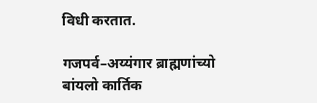विधी करतात.

गजपर्व–अय्यंगार ब्राह्मणांच्यो बांयलो कार्तिक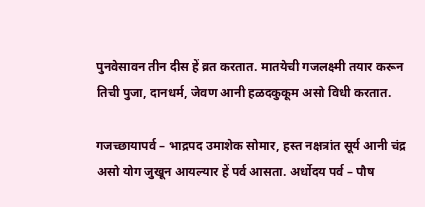पुनवेसावन तीन दीस हें व्रत करतात. मातयेची गजलक्ष्मी तयार करून तिची पुजा, दानधर्म, जेवण आनी हळदकुकूम असो विधी करतात.

गजच्छायापर्व – भाद्रपद उमाशेक सोमार, हस्त नक्षत्रांत सूर्य आनी चंद्र असो योग जुखून आयल्यार हें पर्व आसता. अर्धोदय पर्व – पौष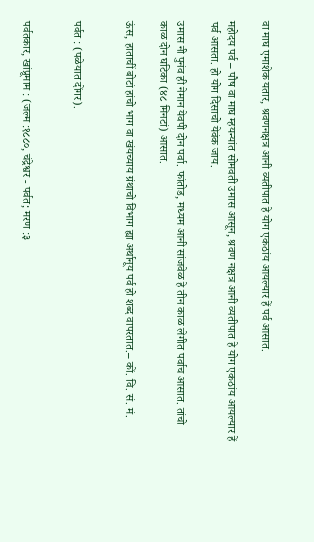वा माघ एमाशेक यतार, श्रवणनक्षत्र आनी व्यतीपात हे योग एकठांय आयल्यार हें पर्व आसात.

महोदय पर्व – पौष वा माघ म्हयन्यांत सोमवती उमास आसून, श्रवण नक्षत्र आनी व्यतीपात हे योग एकठांय आयल्यार हें पर्व आसता. हो योग दिसाचो येवंक जाय.

उमास नी पुनंव ही नेमान येवपी दोन पर्वा. फांतोड, मध्यम आनी सांजवेळ हे तीन काळ लेगीत पर्वाच आसात. तांचो काळ दोन घटिका (४८ मिनटां) आसात.

ऊंस, हाताचीं बोटां हांचो भाग वा खंयच्याय ग्रंथाचो विभाग ह्या अर्थानूय पर्व हो शब्द वापरतात.– कों. वि. सं. मं.


पर्वत : (पळेयात दोंगर).


पर्वतकार, खांप्रूमाम : (जल्म :१८८०, चंद्रेश्वर - पर्वत; मरण :३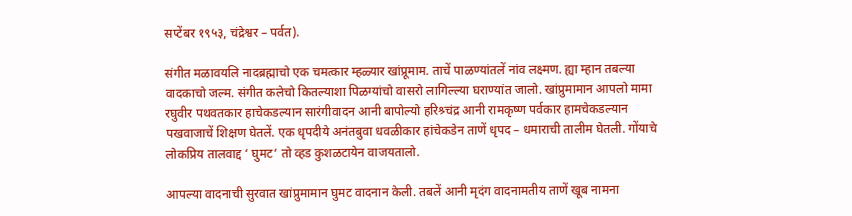सप्टेंबर १९५३, चंद्रेश्वर – पर्वत).

संगीत मळावयलि नादब्रह्माचो एक चमत्कार म्हळ्यार खांप्रूमाम. ताचें पाळण्यांतलें नांव लक्ष्मण. ह्या म्हान तबल्या वादकाचो जल्म. संगीत कलेचो कितल्याशा पिळग्यांचो वासरो लागिल्ल्या घराण्यांत जालो. खांप्रुमामान आपलो मामा रघुवीर पथवतकार हाचेकडल्यान सारंगीवादन आनी बापोल्यो हरिश्र्चंद्र आनी रामकृष्ण पर्वकार हामचेकडल्यान पखवाजाचें शिक्षण घेतलें. एक धृपदीये अनंतबुवा धवळीकार हांचेकडेन ताणें धृपद – धमाराची तालीम घेतली. गोंयाचे लोकप्रिय तालवाद्द ‘ घुमट‘ तो व्हड कुशळटायेन वाजयतालो.

आपल्या वादनाची सुरवात खांप्रुमामान घुमट वादनान केली. तबलें आनी मृदंग वादनामतीय ताणें खूब नामना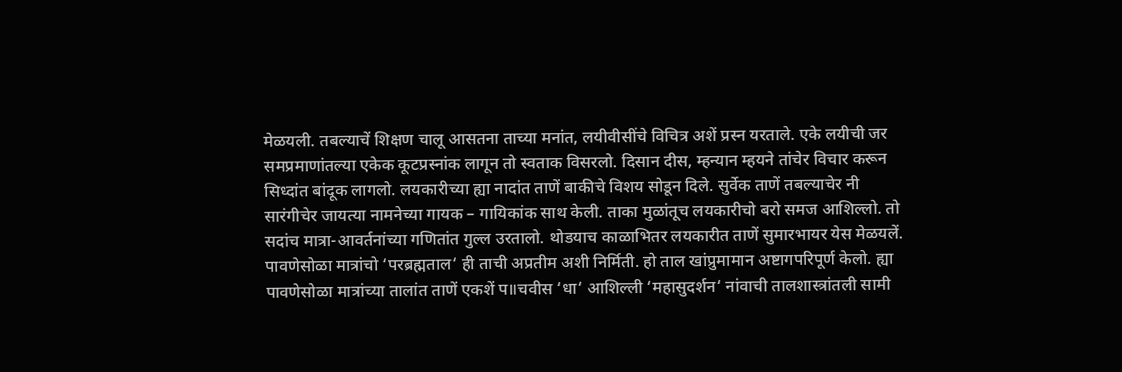मेळयली. तबल्याचें शिक्षण चालू आसतना ताच्या मनांत, लयीवीसींचे विचित्र अशें प्रस्न यरताले. एके लयीची जर समप्रमाणांतल्या एकेक कूटप्रस्नांक लागून तो स्वताक विसरलो. दिसान दीस, म्हन्यान म्हयने तांचेर विचार करून सिध्दांत बांदूक लागलो. लयकारीच्या ह्या नादांत ताणें बाकीचे विशय सोडून दिले. सुर्वेक ताणें तबल्याचेर नी सारंगीचेर जायत्या नामनेच्या गायक – गायिकांक साथ केली. ताका मुळांतूच लयकारीचो बरो समज आशिल्लो. तो सदांच मात्रा-आवर्तनांच्या गणितांत गुल्ल उरतालो. थोडयाच काळाभितर लयकारीत ताणें सुमारभायर येस मेळयलें. पावणेसोळा मात्रांचो ‘परब्रह्मताल‘ ही ताची अप्रतीम अशी निर्मिती. हो ताल खांप्रुमामान अष्टागपरिपूर्ण केलो. ह्या पावणेसोळा मात्रांच्या तालांत ताणें एकशें प॥चवीस ‘धा‘ आशिल्ली ‘महासुदर्शन‘ नांवाची तालशास्त्रांतली सामी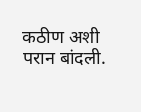कठीण अशी परान बांदली.